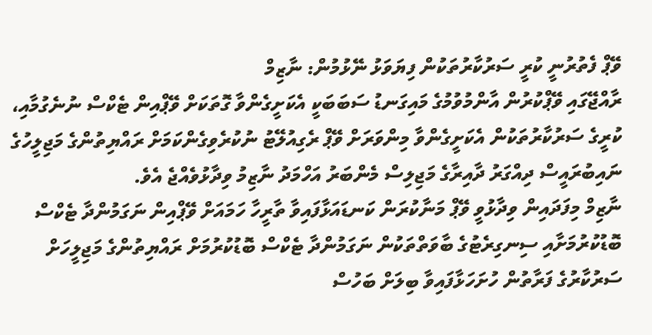ވޭޕް ފެތުރުނީ ކުރީ ސަރުކާރުތަކުން ފިޔަވަޅު ނޭޅުމުން: ނާޒިމް
ރާއްޖޭގައި ވޭޕްކުރުން އާންމުވުމުގެ މައިގަނޑު ސަބަބަކީ އެކަށީގެންވާ ގޮތަކަށް ވޭޕްއިން ޓެކްސް ނުނެގުމާއި، ކުރީގެ ސަރުކާރުތަކުން އެކަށީގެންވާ މިންވަރަށް ވޭޕް ރެގިއުލޭޓު ނުކުރެވިގެންކަމަށް ރައްޔިތުންގެ މަޖިލީހުގެ ނައިބުރައީސް ދިއްގަރު ދާއިރާގެ މަޖިލިސް މެންބަރު އަހްމަދު ނާޒިމު ވިދާޅުވެއްޖެ އެވެ.
ނާޒިމް މިފަދައިން ވިދާޅުވީ ވޭޕް މަނާކުރަން ކަނޑައަޅާފައިވާ ތާރީހާ ހަމައަށް ވޭޕްއިން ނަގަމުންދާ ޓެކްސް ބޮޑުކުރުމަށާއި ސިނގިރެޓުގެ ބާވަތްތަކުން ނަގަމުންދާ ޓެކްސް ބޮޑުކުރުމަށް ރައްޔިތުންގެ މަޖިލީހަށް ސަރުކާރުގެ ފަރާތުން ހުށަހަޅާފައިވާ ބިލަށް ބަހުސް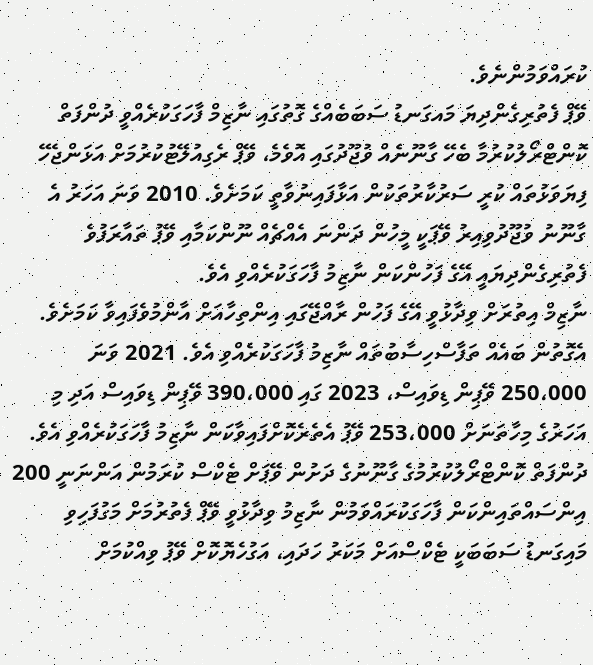ކުރައްވަމުންނެވެ.
ވޭޕް ފެތުރިގެންދިޔަ މައގަނޑު ސަބަބެއްގެ ގޮތުގައި ނާޒިމް ފާހަގަކުރެއްވީ ދުންފަތް ކޮންޓްރޯލުކުރުމާ ބެހޭ ގާނޫނެއް ވުޖޫދުގައި އޮވެމެ، ވޭޕް ރެގިއުލޭޓުކުރުމަށް އަޅަންޖެހޭ ފިޔަވަޅުތައް ކުރީ ސަރުކާރުތަކުން އަޅާފައިނުވާތީ ކަމަށެވެ. 2010 ވަނަ އަހަރު އެ ގާނޫނު ވުޖޫދުވިއިރު ވޭޕަކީ މީހުން ދަންނަ އެއްޗެއް ނޫންކަމާއި ވޭޕު ތައާރަފުވެ ފެތުރިގެންދިޔައީ އޭގެ ފަހުންކަން ނާޒިމު ފާހަގަކުރެއްވި އެވެ.
ނާޒިމް އިތުރަށް ވިދާޅުވީ އޭގެ ފަހުން ރާއްޖޭގައި އިންތިހާއަށް އާންމުވެފައިވާ ކަމަށެވެ. އެގޮތުން ބައެއް ތަފާސްހިސާބުތައް ނާޒިމު ފާހަގަކުރެއްވި އެވެ. 2021 ވަނަ 250،000 ވޭޕިން ޑިވައިސް، 2023 ގައި 390،000 ވޭޕިން ޑިވައިސް އަދި މި އަހަރުގެ މިހާތަނަށް 253،000 ވޭޕު އެތެރެކޮށްފައިވާކަން ނާޒިމު ފާހަގަކުރެއްވި އެވެ.
ދުންފަތް ކޮންޓްރޯލުކުރުމުގެ ގާނޫނުގެ ދަށުން ވޭޕަށް ޓެކްސް ކުރަމުން އަންނަނީ 200 އިންސައްތައިންކަން ފާހަގަކުރައްވަމުން ނާޒިމު ވިދާޅުވީ ވޭޕް ފެތުރުމަށް މަގުފަހިވި މައިގަނޑު ސަބަބަކީ ޓެކްސްއަށް މަކަރު ހަދައި، އަގުހެޔޮކޮށް ވޭޕު ވިއްކުމަށް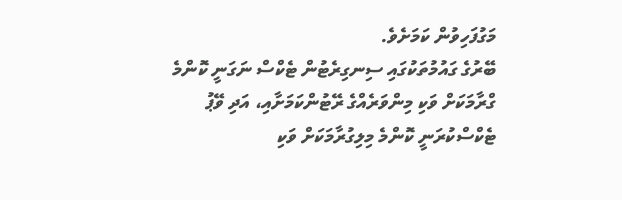މަގުފަހިވުން ކަމަށެވެ.
ބޭރުގެ ގައުމުތަކުގައި ސިނގިރެޓުން ޓެކްސް ނަގަނީ ކޮންމެ ގްރާމަކަށް ވަކި މިންވަރެއްގެ ރޭޓުންކަމަށާއި، އަދި ވޭޕު ޓެކްސްކުރަނީ ކޮންމެ މިލިގުރާމަކަށް ވަކި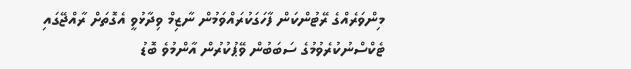މިންވަރެއްގެ ރޭޓުންކަން ފާހަގަކުރައްވަމުން ނާޒިމް ވިދާޅުވީ އެގޮތަށް ރާއްޖޭގައި ޓެކްސްނުކުރެވުމުގެ ސަބަބުން ވޭޕުކުރުން އާންމުވެ ބޮޑު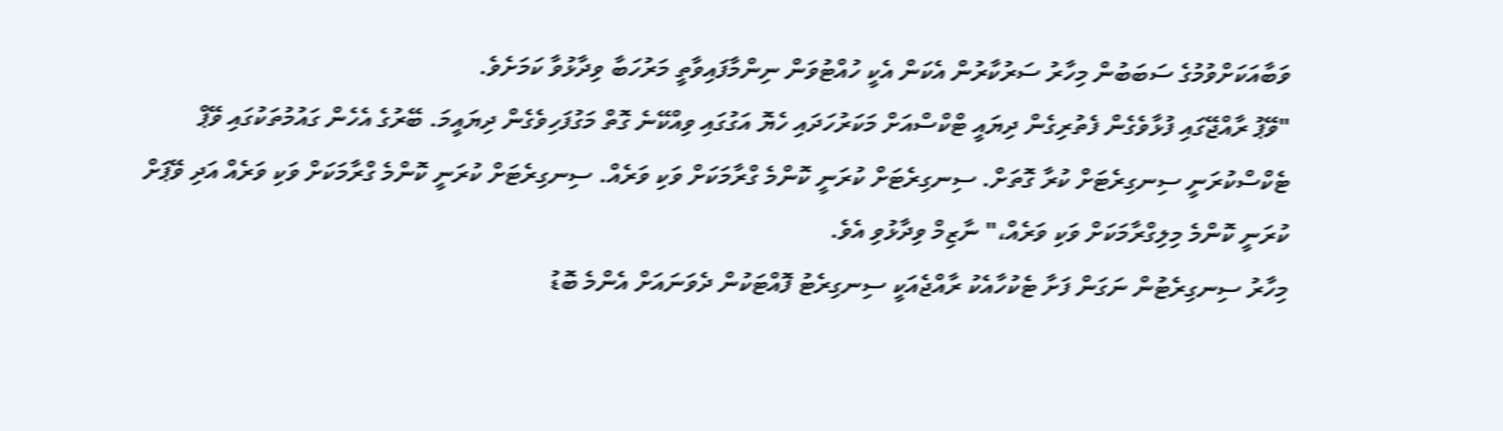ވަބާއަކަށްވުމުގެ ސަބަބުން މިހާރު ސަރުކާރުން އެކަން އެކީ ހުއްޓުވަން ނިންމާފައިވާތީ މަރުހަބާ ވިދާޅުވާ ކަމަށެވެ.
"ވޭޕު ރާއްޖޭގައި ފުޅާވެގެން ފެތުރިގެން ދިޔައީ ޓްކްސްއަށް މަކަރުހަދައި ހެޔޮ އަގުގައި ވިއްކޭނެ ގޮތް މަގުފަހިވެގެން ދިޔައީމަ. ބޭރުގެ އެހެން ގައުމުތަކުގައި ވޭޕް ޓެކްސްކުރަނީ ސިނގިރެޓަށް ކުރާ ގޮތަށް. ސިނގިރެޓަށް ކުރަނީ ކޮންމެ ގްރާމަކަށް ވަކި ވަރެއް. ސިނގިރެޓަށް ކުރަނީ ކޮންމެ ގްރާމަކަށް ވަކި ވަރެއް އަދި ވޭޕަށް ކުރަނީ ކޮންމެ މިލިގްރާމަކަށް ވަކި ވަރެއް،" ނާޒިމް ވިދާޅުވި އެވެ.
މިހާރު ސިނގިރެޓުން ނަގަން ފަށާ ޓެކުހާއެކު ރާއްޖެއަކީ ސިނގިރެޓު ފޮއްޓަކުން ދެވަނައަށް އެންމެ ބޮޑު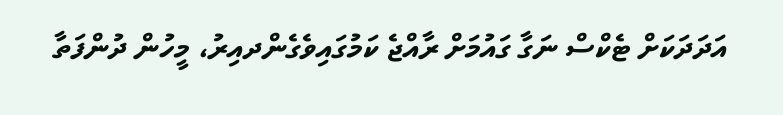އަދަދަކަށް ޓެކްސް ނަގާ ގައުމަށް ރާއްޖެ ކަމުގައިވެގެންދއިރު، މީހުން ދުންފަތާ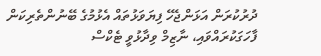ދުރުކުރަން އަޅަންޖެހޭ ފިޔަވަޅުތައް އެޅުމުގެ ބޭނުންތެރިކަން ފާހަގަކުރައްވައި، ނާޒިމް ވިދާޅުވީ ޓެކްސް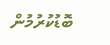ބޮޑުކުރުމުން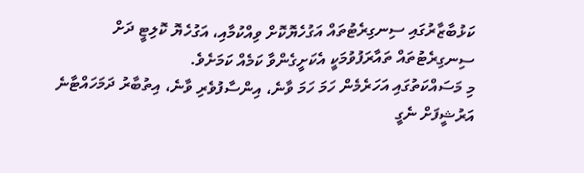ކަޅުބާޒާރުގައި ސިނގިރެޓުތައް އަގުހެޔޮކޮށް ވިއްކުމާއި، އަގުހެޔޮ ކޮލިޓީ ދަށް ސިނގިރެޓުތައް ތައާރަފުވުމަކީ އެކަށީގެންވާ ކަމެއް ކަމަށެވެ.
މި މަސައްކަތުގައި އަހަރެމެން ހަމަ ހަމަ ވާނެ، އިންސާފުވެރި ވާނެ، އިތުބާރު ދަމަހައްޓާނެ
އަރުޝީފަށް ނެގީ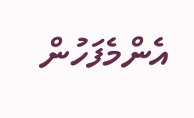އެންމެފަހުން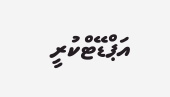އަޕްޑޭޓްކުރީ